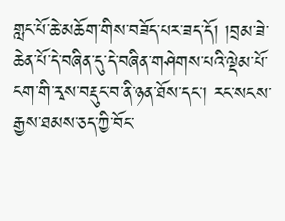གླང་པོ་ཆེ་མཆོག་གིས་བཟོད་པར་ཟད་དོ། །བྲམ་ཟེ་ཆེན་པོ་དེ་བཞིན་དུ་དེ་བཞིན་གཤེགས་པའི་ལྡེམ་པོ་ངག་གི་རྭས་བརྡུང་བ་ནི་ཉན་ཐོས་དང་། རང་སངས་རྒྱས་ཐམས་ཅད་ཀྱི་བོང་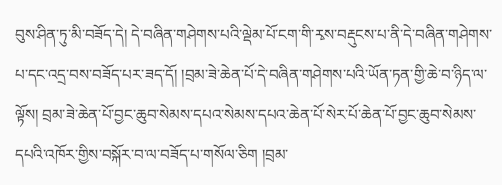བུས་ཤིན་ཏུ་མི་བཟོད་དེ། དེ་བཞིན་གཤེགས་པའི་ལྡེམ་པོ་ངག་གི་རྭས་བརྡུངས་པ་ནི་དེ་བཞིན་གཤེགས་པ་དང་འདྲ་བས་བཟོད་པར་ཟད་དོ། །བྲམ་ཟེ་ཆེན་པོ་དེ་བཞིན་གཤེགས་པའི་ཡོན་ཏན་གྱི་ཆེ་བ་ཉིད་ལ་ལྟོས། བྲམ་ཟེ་ཆེན་པོ་བྱང་ཆུབ་སེམས་དཔའ་སེམས་དཔའ་ཆེན་པོ་སེར་པོ་ཆེན་པོ་བྱང་ཆུབ་སེམས་དཔའི་འཁོར་གྱིས་བསྐོར་བ་ལ་བཟོད་པ་གསོལ་ཅིག །བྲམ་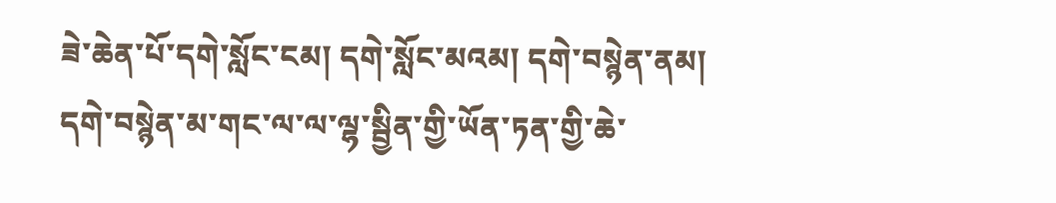ཟེ་ཆེན་པོ་དགེ་སློང་ངམ། དགེ་སློང་མའམ། དགེ་བསྙེན་ནམ། དགེ་བསྙེན་མ་གང་ལ་ལ་ལྷ་སྦྱིན་གྱི་ཡོན་ཏན་གྱི་ཆེ་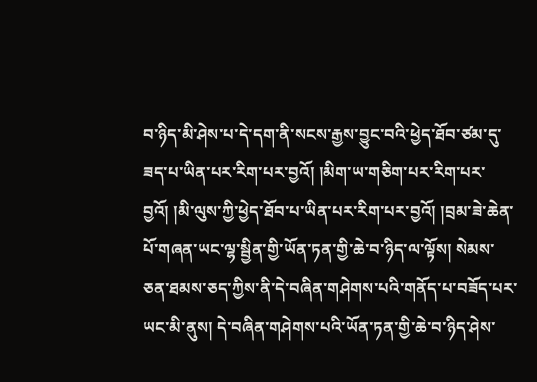བ་ཉིད་མི་ཤེས་པ་དེ་དག་ནི་སངས་རྒྱས་བྱུང་བའི་ཕྱེད་ཐོབ་ཙམ་དུ་ཟད་པ་ཡིན་པར་རིག་པར་བྱའོ། །མིག་ཡ་གཅིག་པར་རིག་པར་བྱའོ། །མི་ལུས་ཀྱི་ཕྱེད་ཐོབ་པ་ཡིན་པར་རིག་པར་བྱའོ། །བྲམ་ཟེ་ཆེན་པོ་གཞན་ཡང་ལྷ་སྦྱིན་གྱི་ཡོན་ཏན་གྱི་ཆེ་བ་ཉིད་ལ་ལྟོས། སེམས་ཅན་ཐམས་ཅད་ཀྱིས་ནི་དེ་བཞིན་གཤེགས་པའི་གནོད་པ་བཟོད་པར་ཡང་མི་ནུས། དེ་བཞིན་གཤེགས་པའི་ཡོན་ཏན་གྱི་ཆེ་བ་ཉིད་ཤེས་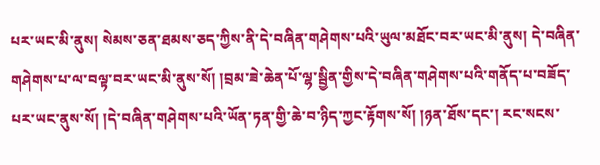པར་ཡང་མི་ནུས། སེམས་ཅན་ཐམས་ཅད་ཀྱིས་ནི་དེ་བཞིན་གཤེགས་པའི་ཡུལ་མཐོང་བར་ཡང་མི་ནུས། དེ་བཞིན་གཤེགས་པ་ལ་བལྟ་བར་ཡང་མི་ནུས་སོ། །བྲམ་ཟེ་ཆེན་པོ་ལྷ་སྦྱིན་གྱིས་དེ་བཞིན་གཤེགས་པའི་གནོད་པ་བཟོད་པར་ཡང་ནུས་སོ། །དེ་བཞིན་གཤེགས་པའི་ཡོན་ཏན་གྱི་ཆེ་བ་ཉིད་ཀྱང་རྟོགས་སོ། །ཉན་ཐོས་དང་། རང་སངས་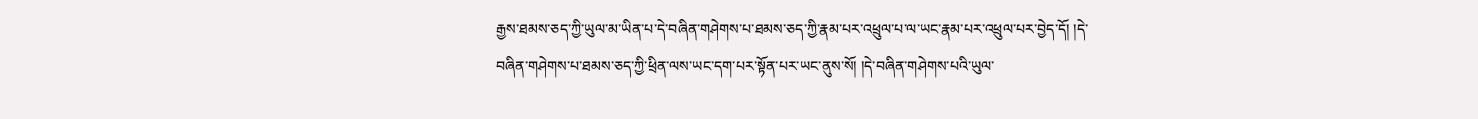རྒྱས་ཐམས་ཅད་ཀྱི་ཡུལ་མ་ཡིན་པ་དེ་བཞིན་གཤེགས་པ་ཐམས་ཅད་ཀྱི་རྣམ་པར་འཕྲུལ་པ་ལ་ཡང་རྣམ་པར་འཕྲུལ་པར་བྱེད་དོ། །དེ་བཞིན་གཤེགས་པ་ཐམས་ཅད་ཀྱི་ཕྲིན་ལས་ཡང་དག་པར་སྟོན་པར་ཡང་ནུས་སོ། །དེ་བཞིན་གཤེགས་པའི་ཡུལ་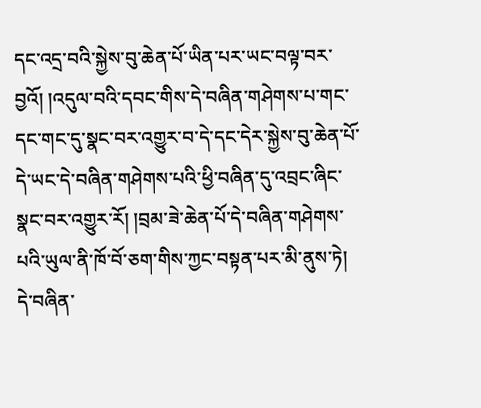དང་འདྲ་བའི་སྐྱེས་བུ་ཆེན་པོ་ཡིན་པར་ཡང་བལྟ་བར་བྱའོ། །འདུལ་བའི་དབང་གིས་དེ་བཞིན་གཤེགས་པ་གང་དང་གང་དུ་སྣང་བར་འགྱུར་བ་དེ་དང་དེར་སྐྱེས་བུ་ཆེན་པོ་དེ་ཡང་དེ་བཞིན་གཤེགས་པའི་ཕྱི་བཞིན་དུ་འབྲང་ཞིང་སྣང་བར་འགྱུར་རོ། །བྲམ་ཟེ་ཆེན་པོ་དེ་བཞིན་གཤེགས་པའི་ཡུལ་ནི་ཁོ་བོ་ཅག་གིས་ཀྱང་བསྟན་པར་མི་ནུས་ཏེ། དེ་བཞིན་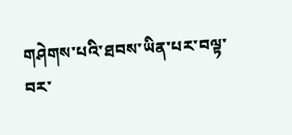གཤེགས་པའི་ཐབས་ཡིན་པར་བལྟ་བར་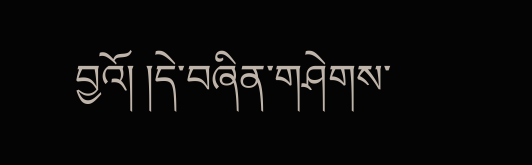བྱའོ། །དེ་བཞིན་གཤེགས་